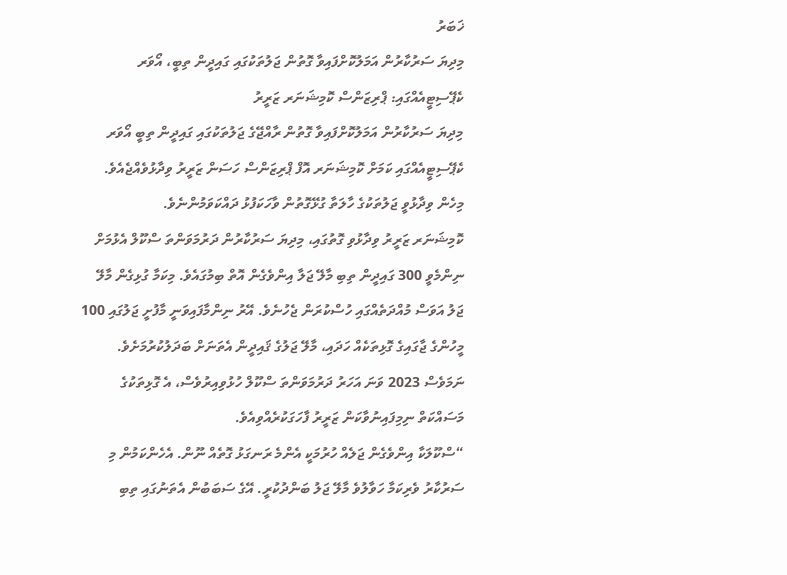ޚަބަރު
މިދިޔަ ސަރުކާރުން އަމަލުކޮށްފައިވާ ގޮތުން ޖަލުތަކުގައި ގައިދީން ތިބީ، އޯވަރ ކެޕޭސިޓީއެއްގައި: ޕްރިޒަންސް ކޮމިޝަނަރ ޒަރީރު
މިދިޔަ ސަރުކާރުން އަމަލުކޮށްފައިވާ ގޮތުން ރާއްޖޭގެ ޖަލުތަކުގައި ގައިދީން ތިބީ އޯވަރ ކެޕޭސިޓީއެއްގައި ކަމަށް ކޮމިޝަނަރ އޮފް ޕްރިޒަންސް ހަސަން ޒަރީރު ވިދާޅުވެއްޖެއެވެ. މިހެން ވިދާޅުވީ ޖަލުތަކުގެ ހާލަތާ ގުޅޭގޮތުން ވާހަކަފުޅު ދައްކަވަމުންނެވެ.
ކޮމިޝަނަރ ޒަރީރު ވިދާޅުވި ގޮތުގައި، މިދިޔަ ސަރުކާރުން ދަރުމަވަންތަ ސްކޫލް އެޅުމަށް ނިންމެވީ 300 ގައިދީން ތިބި މާލޭ ޖަލާ އިންވެގެން އޮތް ބިމުގައެވެ. މިކަމާ ގުޅިގެން މާލޭ ޖަލު އަވަސް މުއްދަތެއްގައި ހުސްކުރަން ޖެހުނެވެ. އޭރު ނިންމާފައިވަނީ މާފުށީ ޖަލުގައި 100 މީހުންގެ ޖާގައިގެ ގޮޅިތަކެއް ހަދައި، މާލޭ ޖަލުގެ ޤައިދީން އެތަނަށް ބަދަލުކުރުމަށެވެ. ނަމަވެސް 2023 ވަނަ އަހަރު ދަރުމަވަންތަ ސްކޫލް ހުޅުވިއިރުވެސް، އެ ގޮޅިތަކުގެ މަސައްކަތް ނިމިފައިނުވާކަން ޒަރީރު ފާހަގަކުރެއްވިއެވެ.
“ސްކޫލަކާ އިންވެގެން ޖަލެއް ހުރުމަކީ އެންމެ ރަނގަޅު ގޮތެއް ނޫން. އެހެންކަމުން މި ސަރުކާރު ވެރިކަމާ ހަވާލުވެ މާލޭ ޖަލު ބަންދުކުރީ. އޭގެ ސަބަބުން އެތަނުގައި ތިބި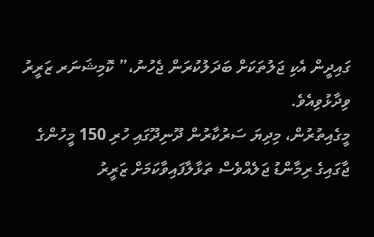ގައިދީން އެކި ޖަލުތަކަށް ބަދަލުކުރަން ޖެހުނު،” ކޮމިޝަނަރ ޒަރީރު ވިދާޅުވިއެވެ.
މީގެއިތުރުން، މިދިޔަ ސަރުކާރުން ދޫނިދޫގައި ހުރި 150 މީހުންގެ ޖާގައިގެ ރިމާންޑު ޖަލެއްވެސް ތަޅާލާފައިވާކަމަށް ޒަރީރު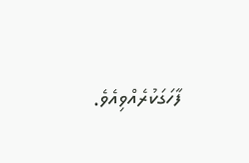ފާހަގަކުރެއްވިއެވެ.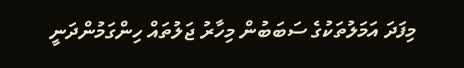މިފަދަ އަމަލުތަކުގެ ސަބަބުން މިހާރު ޖަލުތައް ހިންގަމުންދަނީ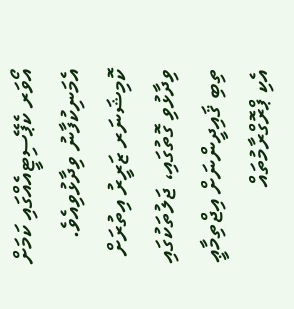އޯވަރ ކެޕޭސިޓީއެއްގައި ކަމަށް އެމަނިކުފާނު ވިދާޅުވިއެވެ.
ކޮމިޝަނަރ ޒަރީރު އިތުރަށް ވިދާޅުވި ގޮތުގައި، ޖަލުތަކުގައި ތިބި ޤައިދީންނަށް އިޖްތިމާޢީ އެކި ޕްރޮގްރާމުތައް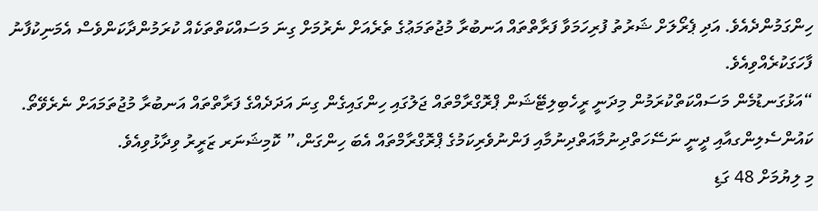ހިންގަމުންދެއެވެ. އަދި ޕެރޯލަށް ޝަރުތު ފުރިހަމަވާ ފަރާތްތައް އަނބުރާ މުޖުތަމަޢުގެ ތެރެއަށް ނެރުމަށް ގިނަ މަސައްކަތްތަކެއް ކުރަމުންދާކަންވެސް އެމަނިކުފާނު ފާހަގަކުރެއްވިއެވެ.
“އަޅުގަނޑުމެން މަސައްކަތްކުރަމުން މިދަނީ ރީހެބިލިޓޭޝަން ޕްރޮގްރާމްތައް ޖަލުގައި ހިންގައިގެން ގިނަ އަދަދެއްގެ ފަރާތްތައް އަނބުރާ މުޖުތަމައަށް ނެރެވޭތޯ. ކައުންސެލިންގއާއި ދީނީ ނަސޭހަތްދިނުމާއަތްދިނުމާއި ފަންނުވެރިކަމުގެ ޕްރޮގްރާމްތައް އެބަ ހިންގަން،” ކޮމިޝަނަރ ޒަރީރު ވިދާޅުވިއެވެ.
މި ލިޔުމަށް 48 ގަޑި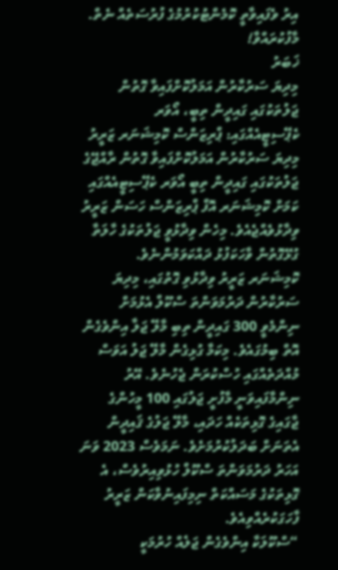އިރު ވެފައިވާތީ ކޮމެންޓުކުރުމުގެ ފުރުސަތެއް ނެތް. މާފުކުރައްވާ!
ޚަބަރު
މިދިޔަ ސަރުކާރުން އަމަލުކޮށްފައިވާ ގޮތުން ޖަލުތަކުގައި ގައިދީން ތިބީ، އޯވަރ ކެޕޭސިޓީއެއްގައި: ޕްރިޒަންސް ކޮމިޝަނަރ ޒަރީރު
މިދިޔަ ސަރުކާރުން އަމަލުކޮށްފައިވާ ގޮތުން ރާއްޖޭގެ ޖަލުތަކުގައި ގައިދީން ތިބީ އޯވަރ ކެޕޭސިޓީއެއްގައި ކަމަށް ކޮމިޝަނަރ އޮފް ޕްރިޒަންސް ހަސަން ޒަރީރު ވިދާޅުވެއްޖެއެވެ. މިހެން ވިދާޅުވީ ޖަލުތަކުގެ ހާލަތާ ގުޅޭގޮތުން ވާހަކަފުޅު ދައްކަވަމުންނެވެ.
ކޮމިޝަނަރ ޒަރީރު ވިދާޅުވި ގޮތުގައި، މިދިޔަ ސަރުކާރުން ދަރުމަވަންތަ ސްކޫލް އެޅުމަށް ނިންމެވީ 300 ގައިދީން ތިބި މާލޭ ޖަލާ އިންވެގެން އޮތް ބިމުގައެވެ. މިކަމާ ގުޅިގެން މާލޭ ޖަލު އަވަސް މުއްދަތެއްގައި ހުސްކުރަން ޖެހުނެވެ. އޭރު ނިންމާފައިވަނީ މާފުށީ ޖަލުގައި 100 މީހުންގެ ޖާގައިގެ ގޮޅިތަކެއް ހަދައި، މާލޭ ޖަލުގެ ޤައިދީން އެތަނަށް ބަދަލުކުރުމަށެވެ. ނަމަވެސް 2023 ވަނަ އަހަރު ދަރުމަވަންތަ ސްކޫލް ހުޅުވިއިރުވެސް، އެ ގޮޅިތަކުގެ މަސައްކަތް ނިމިފައިނުވާކަން ޒަރީރު ފާހަގަކުރެއްވިއެވެ.
“ސްކޫލަކާ އިންވެގެން ޖަލެއް ހުރުމަކީ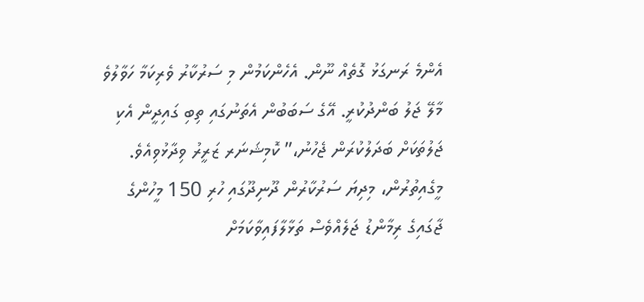އެންމެ ރަނގަޅު ގޮތެއް ނޫން. އެހެންކަމުން މި ސަރުކާރު ވެރިކަމާ ހަވާލުވެ މާލޭ ޖަލު ބަންދުކުރީ. އޭގެ ސަބަބުން އެތަނުގައި ތިބި ގައިދީން އެކި ޖަލުތަކަށް ބަދަލުކުރަން ޖެހުނު،” ކޮމިޝަނަރ ޒަރީރު ވިދާޅުވިއެވެ.
މީގެއިތުރުން، މިދިޔަ ސަރުކާރުން ދޫނިދޫގައި ހުރި 150 މީހުންގެ ޖާގައިގެ ރިމާންޑު ޖަލެއްވެސް ތަޅާލާފައިވާކަމަށް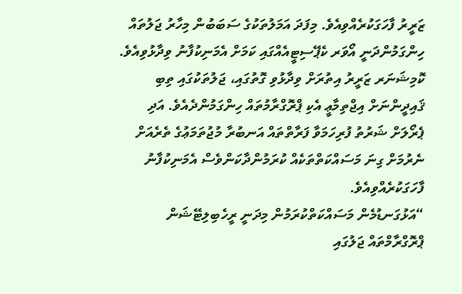ޒަރީރު ފާހަގަކުރެއްވިއެވެ. މިފަދަ އަމަލުތަކުގެ ސަބަބުން މިހާރު ޖަލުތައް ހިންގަމުންދަނީ އޯވަރ ކެޕޭސިޓީއެއްގައި ކަމަށް އެމަނިކުފާނު ވިދާޅުވިއެވެ.
ކޮމިޝަނަރ ޒަރީރު އިތުރަށް ވިދާޅުވި ގޮތުގައި، ޖަލުތަކުގައި ތިބި ޤައިދީންނަށް އިޖްތިމާޢީ އެކި ޕްރޮގްރާމުތައް ހިންގަމުންދެއެވެ. އަދި ޕެރޯލަށް ޝަރުތު ފުރިހަމަވާ ފަރާތްތައް އަނބުރާ މުޖުތަމަޢުގެ ތެރެއަށް ނެރުމަށް ގިނަ މަސައްކަތްތަކެއް ކުރަމުންދާކަންވެސް އެމަނިކުފާނު ފާހަގަކުރެއްވިއެވެ.
“އަޅުގަނޑުމެން މަސައްކަތްކުރަމުން މިދަނީ ރީހެބިލިޓޭޝަން ޕްރޮގްރާމްތައް ޖަލުގައި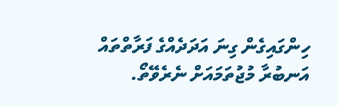ހިންގައިގެން ގިނަ އަދަދެއްގެ ފަރާތްތައް އަނބުރާ މުޖުތަމައަށް ނެރެވޭތޯ.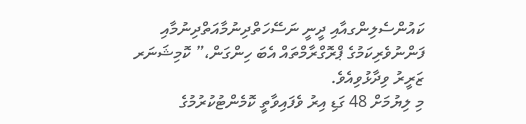ކައުންސެލިންގއާއި ދީނީ ނަސޭހަތްދިނުމާއަތްދިނުމާއި ފަންނުވެރިކަމުގެ ޕްރޮގްރާމްތައް އެބަ ހިންގަން،” ކޮމިޝަނަރ ޒަރީރު ވިދާޅުވިއެވެ.
މި ލިޔުމަށް 48 ގަޑި އިރު ވެފައިވާތީ ކޮމެންޓުކުރުމުގެ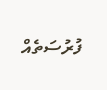ފުރުސަތެއް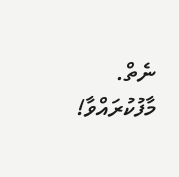ނެތް. މާފުކުރައްވާ!